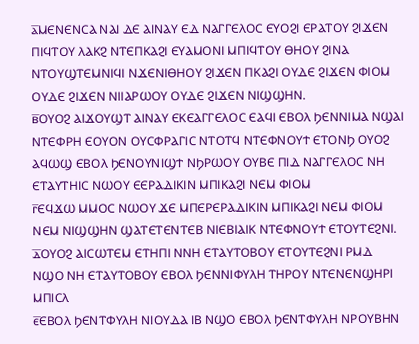ⲁ̅ⲘⲈⲚⲈⲚⲤⲀ ⲚⲀⲒ ⲆⲈ ⲀⲒⲚⲀⲨ ⲈⲆ ⲚⲀⲄⲄⲈⲖⲞⲤ ⲈⲨⲞϨⲒ ⲈⲢⲀⲦⲞⲨ ϨⲒϪⲈⲚ ⲠⲒϤⲦⲞⲨ ⲖⲀⲔϨ ⲚⲦⲈⲠⲔⲀϨⲒ ⲈⲨⲀⲘⲞⲚⲒ ⲘⲠⲒϤⲦⲞⲨ ⲐⲎⲞⲨ ϨⲒⲚⲀ ⲚⲦⲞⲨϢⲦⲈⲘⲚⲒϤⲒ ⲚϪⲈⲚⲒⲐⲎⲞⲨ ϨⲒϪⲈⲚ ⲠⲔⲀϨⲒ ⲞⲨⲆⲈ ϨⲒϪⲈⲚ ⲪⲒⲞⲘ ⲞⲨⲆⲈ ϨⲒϪⲈⲚ ⲚⲒⲒⲀⲢⲰⲞⲨ ⲞⲨⲆⲈ ϨⲒϪⲈⲚ ⲚⲒϢϢⲎⲚ.
ⲃ̅ⲞⲨⲞϨ ⲀⲒϪⲞⲨϢⲦ ⲀⲒⲚⲀⲨ ⲈⲔⲈⲀⲄⲄⲈⲖⲞⲤ ⲈⲀϤⲒ ⲈⲂⲞⲖ ϦⲈⲚⲚⲒⲘⲀ ⲚϢⲀⲒ ⲚⲦⲈⲪⲢⲎ ⲈⲞⲨⲞⲚ ⲞⲨⲤⲪⲢⲀⲄⲒⲤ ⲚⲦⲞⲦϤ ⲚⲦⲈⲪⲚⲞⲨϮ ⲈⲦⲞⲚϦ ⲞⲨⲞϨ ⲀϤⲰϢ ⲈⲂⲞⲖ ϦⲈⲚⲞⲨⲚⲒϢϮ ⲚϦⲢⲰⲞⲨ ⲞⲨⲂⲈ ⲠⲒⲆ ⲚⲀⲄⲄⲈⲖⲞⲤ ⲚⲎ ⲈⲦⲀⲨⲦⲎⲒⲤ ⲚⲰⲞⲨ ⲈⲈⲢⲀⲆⲒⲔⲒⲚ ⲘⲠⲒⲔⲀϨⲒ ⲚⲈⲘ ⲪⲒⲞⲘ
ⲅ̅ⲈϤϪⲰ ⲘⲘⲞⲤ ⲚⲰⲞⲨ ϪⲈ ⲘⲠⲈⲢⲈⲢⲀⲆⲒⲔⲒⲚ ⲘⲠⲒⲔⲀϨⲒ ⲚⲈⲘ ⲪⲒⲞⲘ ⲚⲈⲘ ⲚⲒϢϢⲎⲚ ϢⲀⲦⲈⲦⲈⲚⲦⲈⲂ ⲚⲒⲈⲂⲒⲀⲒⲔ ⲚⲦⲈⲪⲚⲞⲨϮ ⲈⲦⲞⲨⲦⲈϨⲚⲒ.
ⲇ̅ⲞⲨⲞϨ ⲀⲒⲤⲰⲦⲈⲘ ⲈⲦⲎⲠⲒ ⲚⲚⲎ ⲈⲦⲀⲨⲦⲞⲂⲞⲨ ⲈⲦⲞⲨⲦⲈϨⲚⲒ ⲢⲘⲆ ⲚϢⲞ ⲚⲎ ⲈⲦⲀⲨⲦⲞⲂⲞⲨ ⲈⲂⲞⲖ ϦⲈⲚⲚⲒⲪⲨⲖⲎ ⲦⲎⲢⲞⲨ ⲚⲦⲈⲚⲈⲚϢⲎⲢⲒ ⲘⲠⲒⲤⲖ
ⲉ̅ⲈⲂⲞⲖ ϦⲈⲚⲦⲪⲨⲖⲎ ⲚⲒⲞⲨⲆⲀ ⲒⲂ ⲚϢⲞ ⲈⲂⲞⲖ ϦⲈⲚⲦⲪⲨⲖⲎ ⲚⲢⲞⲨⲂⲎⲚ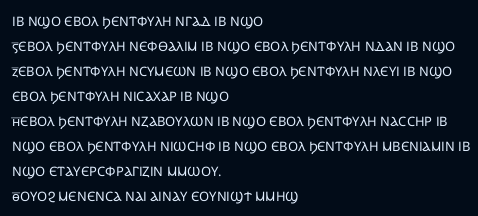ⲒⲂ ⲚϢⲞ ⲈⲂⲞⲖ ϦⲈⲚⲦⲪⲨⲖⲎ ⲚⲄⲀⲆ ⲒⲂ ⲚϢⲞ
ⲋ̅ⲈⲂⲞⲖ ϦⲈⲚⲦⲪⲨⲖⲎ ⲚⲈⲪⲐⲀⲖⲒⲘ ⲒⲂ ⲚϢⲞ ⲈⲂⲞⲖ ϦⲈⲚⲦⲪⲨⲖⲎ ⲚⲆⲀⲚ ⲒⲂ ⲚϢⲞ
ⲍ̅ⲈⲂⲞⲖ ϦⲈⲚⲦⲪⲨⲖⲎ ⲚⲤⲨⲘⲈⲰⲚ ⲒⲂ ⲚϢⲞ ⲈⲂⲞⲖ ϦⲈⲚⲦⲪⲨⲖⲎ ⲚⲖⲈⲨⲒ ⲒⲂ ⲚϢⲞ ⲈⲂⲞⲖ ϦⲈⲚⲦⲪⲨⲖⲎ ⲚⲒⲤⲀⲬⲀⲢ ⲒⲂ ⲚϢⲞ
ⲏ̅ⲈⲂⲞⲖ ϦⲈⲚⲦⲪⲨⲖⲎ ⲚⲌⲀⲂⲞⲨⲖⲰⲚ ⲒⲂ ⲚϢⲞ ⲈⲂⲞⲖ ϦⲈⲚⲦⲪⲨⲖⲎ ⲚⲀⲤⲤⲎⲢ ⲒⲂ ⲚϢⲞ ⲈⲂⲞⲖ ϦⲈⲚⲦⲪⲨⲖⲎ ⲚⲒⲰⲤⲎⲪ ⲒⲂ ⲚϢⲞ ⲈⲂⲞⲖ ϦⲈⲚⲦⲪⲨⲖⲎ ⲘⲂⲈⲚⲒⲀⲘⲒⲚ ⲒⲂ ⲚϢⲞ ⲈⲦⲀⲨⲈⲢⲤⲪⲢⲀⲄⲒⲌⲒⲚ ⲘⲘⲰⲞⲨ.
ⲑ̅ⲞⲨⲞϨ ⲘⲈⲚⲈⲚⲤⲀ ⲚⲀⲒ ⲀⲒⲚⲀⲨ ⲈⲞⲨⲚⲒϢϮ ⲘⲘⲎϢ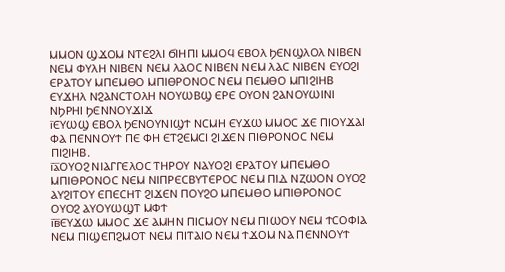ⲘⲘⲞⲚ ϢϪⲞⲘ ⲚⲦⲈϨⲖⲒ ϬⲒⲎⲠⲒ ⲘⲘⲞϤ ⲈⲂⲞⲖ ϦⲈⲚϢⲖⲞⲖ ⲚⲒⲂⲈⲚ ⲚⲈⲘ ⲪⲨⲖⲎ ⲚⲒⲂⲈⲚ ⲚⲈⲘ ⲖⲀⲞⲤ ⲚⲒⲂⲈⲚ ⲚⲈⲘ ⲖⲀⲤ ⲚⲒⲂⲈⲚ ⲈⲨⲞϨⲒ ⲈⲢⲀⲦⲞⲨ ⲘⲠⲈⲘⲐⲞ ⲘⲠⲒⲐⲢⲞⲚⲞⲤ ⲚⲈⲘ ⲠⲈⲘⲐⲞ ⲘⲠⲒϨⲒⲎⲂ ⲈⲨϪⲎⲖ ⲚϨⲀⲚⲤⲦⲞⲖⲎ ⲚⲞⲨⲰⲂϢ ⲈⲢⲈ ⲞⲨⲞⲚ ϨⲀⲚⲞⲨⲰⲒⲚⲒ ⲚϦⲢⲎⲒ ϦⲈⲚⲚⲞⲨϪⲒϪ
ⲓ̅ⲈⲨⲰϢ ⲈⲂⲞⲖ ϦⲈⲚⲞⲨⲚⲒϢϮ ⲚⲤⲘⲎ ⲈⲨϪⲰ ⲘⲘⲞⲤ ϪⲈ ⲠⲒⲞⲨϪⲀⲒ ⲪⲀ ⲠⲈⲚⲚⲞⲨϮ ⲠⲈ ⲪⲎ ⲈⲦϨⲈⲘⲤⲒ ϨⲒϪⲈⲚ ⲠⲒⲐⲢⲞⲚⲞⲤ ⲚⲈⲘ ⲠⲒϨⲒⲎⲂ.
ⲓ̅ⲁ̅ⲞⲨⲞϨ ⲚⲒⲀⲄⲄⲈⲖⲞⲤ ⲦⲎⲢⲞⲨ ⲚⲀⲨⲞϨⲒ ⲈⲢⲀⲦⲞⲨ ⲘⲠⲈⲘⲐⲞ ⲘⲠⲒⲐⲢⲞⲚⲞⲤ ⲚⲈⲘ ⲚⲒⲠⲢⲈⲤⲂⲨⲦⲈⲢⲞⲤ ⲚⲈⲘ ⲠⲒⲆ ⲚⲌⲰⲞⲚ ⲞⲨⲞϨ ⲀⲨϨⲒⲦⲞⲨ ⲈⲠⲈⲤⲎⲦ ϨⲒϪⲈⲚ ⲠⲞⲨϨⲞ ⲘⲠⲈⲘⲐⲞ ⲘⲠⲒⲐⲢⲞⲚⲞⲤ ⲞⲨⲞϨ ⲀⲨⲞⲨⲰϢⲦ ⲘⲪϮ
ⲓ̅ⲃ̅ⲈⲨϪⲰ ⲘⲘⲞⲤ ϪⲈ ⲀⲘⲎⲚ ⲠⲒⲤⲘⲞⲨ ⲚⲈⲘ ⲠⲒⲰⲞⲨ ⲚⲈⲘ ϮⲤⲞⲪⲒⲀ ⲚⲈⲘ ⲠⲒϢⲈⲠϨⲘⲞⲦ ⲚⲈⲘ ⲠⲒⲦⲀⲒⲞ ⲚⲈⲘ ϮϪⲞⲘ ⲚⲀ ⲠⲈⲚⲚⲞⲨϮ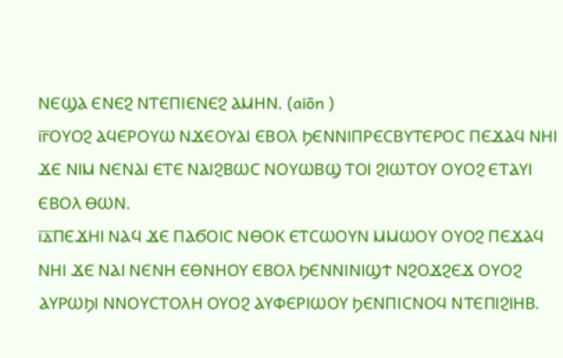ⲚⲈϢⲀ ⲈⲚⲈϨ ⲚⲦⲈⲠⲒⲈⲚⲈϨ ⲀⲘⲎⲚ. (aiōn )
ⲓ̅ⲅ̅ⲞⲨⲞϨ ⲀϤⲈⲢⲞⲨⲰ ⲚϪⲈⲞⲨⲀⲒ ⲈⲂⲞⲖ ϦⲈⲚⲚⲒⲠⲢⲈⲤⲂⲨⲦⲈⲢⲞⲤ ⲠⲈϪⲀϤ ⲚⲎⲒ ϪⲈ ⲚⲒⲘ ⲚⲈⲚⲀⲒ ⲈⲦⲈ ⲚⲀⲒϨⲂⲰⲤ ⲚⲞⲨⲰⲂϢ ⲦⲞⲒ ϨⲒⲰⲦⲞⲨ ⲞⲨⲞϨ ⲈⲦⲀⲨⲒ ⲈⲂⲞⲖ ⲐⲰⲚ.
ⲓ̅ⲇ̅ⲠⲈϪⲎⲒ ⲚⲀϤ ϪⲈ ⲠⲀϬⲞⲒⲤ ⲚⲐⲞⲔ ⲈⲦⲤⲰⲞⲨⲚ ⲘⲘⲰⲞⲨ ⲞⲨⲞϨ ⲠⲈϪⲀϤ ⲚⲎⲒ ϪⲈ ⲚⲀⲒ ⲚⲈⲚⲎ ⲈⲐⲚⲎⲞⲨ ⲈⲂⲞⲖ ϦⲈⲚⲚⲒⲚⲒϢϮ ⲚϨⲞϪϨⲈϪ ⲞⲨⲞϨ ⲀⲨⲢⲰϦⲒ ⲚⲚⲞⲨⲤⲦⲞⲖⲎ ⲞⲨⲞϨ ⲀⲨⲪⲈⲢⲒⲰⲞⲨ ϦⲈⲚⲠⲒⲤⲚⲞϤ ⲚⲦⲈⲠⲒϨⲒⲎⲂ.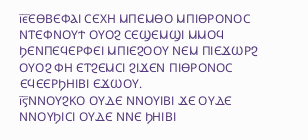ⲓ̅ⲉ̅ⲈⲐⲂⲈⲪⲀⲒ ⲤⲈⲬⲎ ⲘⲠⲈⲘⲐⲞ ⲘⲠⲒⲐⲢⲞⲚⲞⲤ ⲚⲦⲈⲪⲚⲞⲨϮ ⲞⲨⲞϨ ⲤⲈϢⲈⲘϢⲒ ⲘⲘⲞϤ ϦⲈⲚⲠⲈϤⲈⲢⲪⲈⲒ ⲘⲠⲒⲈϨⲞⲞⲨ ⲚⲈⲘ ⲠⲒⲈϪⲰⲢϨ ⲞⲨⲞϨ ⲪⲎ ⲈⲦϨⲈⲘⲤⲒ ϨⲒϪⲈⲚ ⲠⲒⲐⲢⲞⲚⲞⲤ ⲈϤⲈⲈⲢϦⲎⲒⲂⲒ ⲈϪⲰⲞⲨ.
ⲓ̅ⲋ̅ⲚⲚⲞⲨϨⲔⲞ ⲞⲨⲆⲈ ⲚⲚⲞⲨⲒⲂⲒ ϪⲈ ⲞⲨⲆⲈ ⲚⲚⲞⲨϦⲒⲤⲒ ⲞⲨⲆⲈ ⲚⲚⲈ ϦⲎⲒⲂⲒ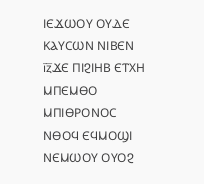ⲒⲈϪⲰⲞⲨ ⲞⲨⲆⲈ ⲔⲀⲨⲤⲰⲚ ⲚⲒⲂⲈⲚ
ⲓ̅ⲍ̅ϪⲈ ⲠⲒϨⲒⲎⲂ ⲈⲦⲬⲎ ⲘⲠⲈⲘⲐⲞ ⲘⲠⲒⲐⲢⲞⲚⲞⲤ ⲚⲐⲞϤ ⲈϤⲘⲞϢⲒ ⲚⲈⲘⲰⲞⲨ ⲞⲨⲞϨ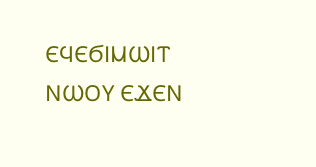ⲈϤⲈϬⲒⲘⲰⲒⲦ ⲚⲰⲞⲨ ⲈϪⲈⲚ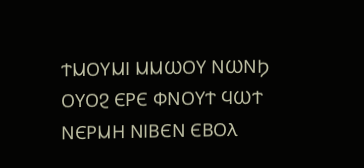ϮⲘⲞⲨⲘⲒ ⲘⲘⲰⲞⲨ ⲚⲰⲚϦ ⲞⲨⲞϨ ⲈⲢⲈ ⲪⲚⲞⲨϮ ϤⲰϮ ⲚⲈⲢⲘⲎ ⲚⲒⲂⲈⲚ ⲈⲂⲞⲖ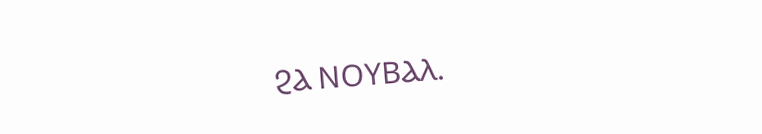ϨⲀ ⲚⲞⲨⲂⲀⲖ.